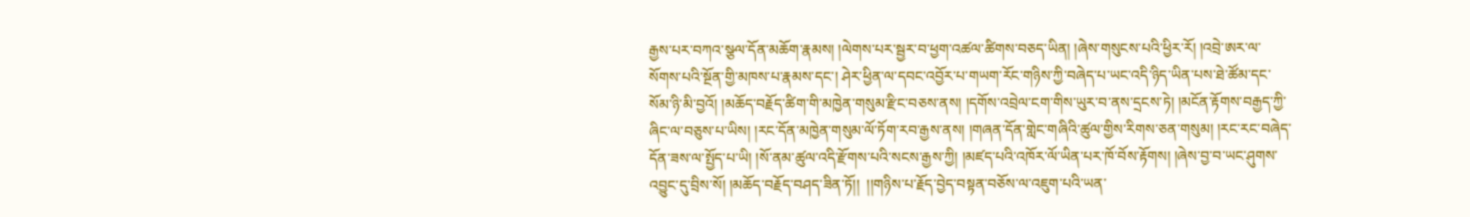རྒྱས་པར་བཀའ་སྩལ་དོན་མཆོག་རྣམས། །ལེགས་པར་སྦྱར་བ་ཕྱག་འཚལ་ཚིགས་བཅད་ཡིན། །ཞེས་གསུངས་པའི་ཕྱིར་རོ། །འབྲེ་ཨར་ལ་སོགས་པའི་སྔོན་གྱི་མཁས་པ་རྣམས་དང་། ཤེར་ཕྱིན་ལ་དབང་འབྱོར་པ་གཡག་རོང་གཉིས་ཀྱི་བཞེད་པ་ཡང་འདི་ཉིད་ཡིན་པས་ཐེ་ཚོམ་དང་སོམ་ཉི་མི་བྱའོ། །མཆོད་བརྗོད་ཚིག་གི་མཁྱེན་གསུམ་རྫིང་བཅས་ནས། །དགོས་འབྲེལ་ངག་གིས་ཡུར་བ་ནས་དྲངས་ཏེ། །མངོན་རྟོགས་བརྒྱད་ཀྱི་ཞིང་ལ་བཅུས་པ་ཡིས། །རང་དོན་མཁྱེན་གསུམ་ལོ་ཏོག་རབ་རྒྱས་ནས། །གཞན་དོན་གླེང་གཞིའི་ཚུལ་གྱིས་རིགས་ཅན་གསུམ། །རང་རང་བཞེད་དོན་ཟས་ལ་སྤྱོད་པ་ཡི། །སོ་ནམ་ཚུལ་འདི་རྫོགས་པའི་སངས་རྒྱས་ཀྱི། །མཛད་པའི་འཁོར་ལོ་ཡིན་པར་ཁོ་བོས་རྟོགས། །ཞེས་བྱ་བ་ཡང་ཤུགས་འབྱུང་དུ་བྲིས་སོ། །མཆོད་བརྗོད་བཤད་ཟིན་ཏོ།།  །།གཉིས་པ་རྗོད་བྱེད་བསྟན་བཅོས་ལ་འཇུག་པའི་ཡན་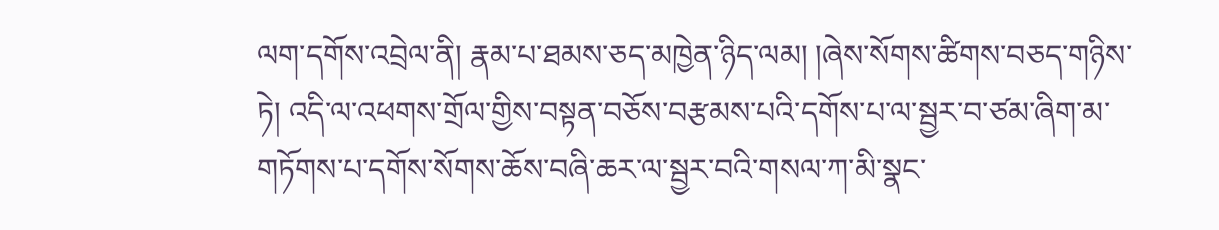ལག་དགོས་འབྲེལ་ནི། རྣམ་པ་ཐམས་ཅད་མཁྱེན་ཉིད་ལམ། །ཞེས་སོགས་ཚིགས་བཅད་གཉིས་ཏེ། འདི་ལ་འཕགས་གྲོལ་གྱིས་བསྟན་བཅོས་བརྩམས་པའི་དགོས་པ་ལ་སྦྱར་བ་ཙམ་ཞིག་མ་གཏོགས་པ་དགོས་སོགས་ཆོས་བཞི་ཆར་ལ་སྦྱར་བའི་གསལ་ཀ་མི་སྣང་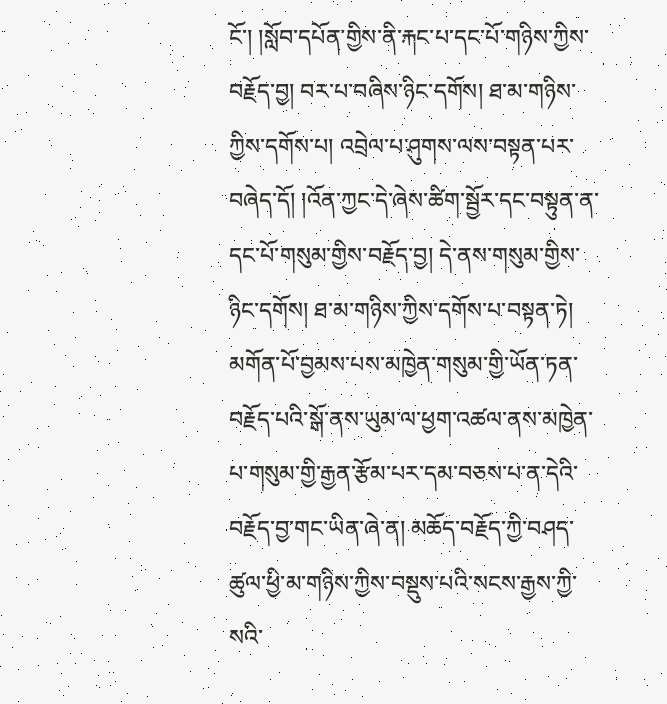ངོ་། །སློབ་དཔོན་གྱིས་ནི་རྐང་པ་དང་པོ་གཉིས་ཀྱིས་བརྗོད་བྱ། བར་པ་བཞིས་ཉིང་དགོས། ཐ་མ་གཉིས་ཀྱིས་དགོས་པ། འབྲེལ་པ་ཤུགས་ལས་བསྟན་པར་བཞེད་དོ། །འོན་ཀྱང་དེ་ཞེས་ཚིག་སྦྱོར་དང་བསྟུན་ན་དང་པོ་གསུམ་གྱིས་བརྗོད་བྱ། དེ་ནས་གསུམ་གྱིས་ཉིང་དགོས། ཐ་མ་གཉིས་ཀྱིས་དགོས་པ་བསྟན་ཏེ། མགོན་པོ་བྱམས་པས་མཁྱེན་གསུམ་གྱི་ཡོན་ཏན་བརྗོད་པའི་སྒོ་ནས་ཡུམ་ལ་ཕྱག་འཚལ་ནས་མཁྱེན་པ་གསུམ་གྱི་རྒྱན་རྩོམ་པར་དམ་བཅས་པ་ན་དེའི་བརྗོད་བྱ་གང་ཡིན་ཞེ་ན། མཆོད་བརྗོད་ཀྱི་བཤད་ཚུལ་ཕྱི་མ་གཉིས་ཀྱིས་བསྡུས་པའི་སངས་རྒྱས་ཀྱི་སའི་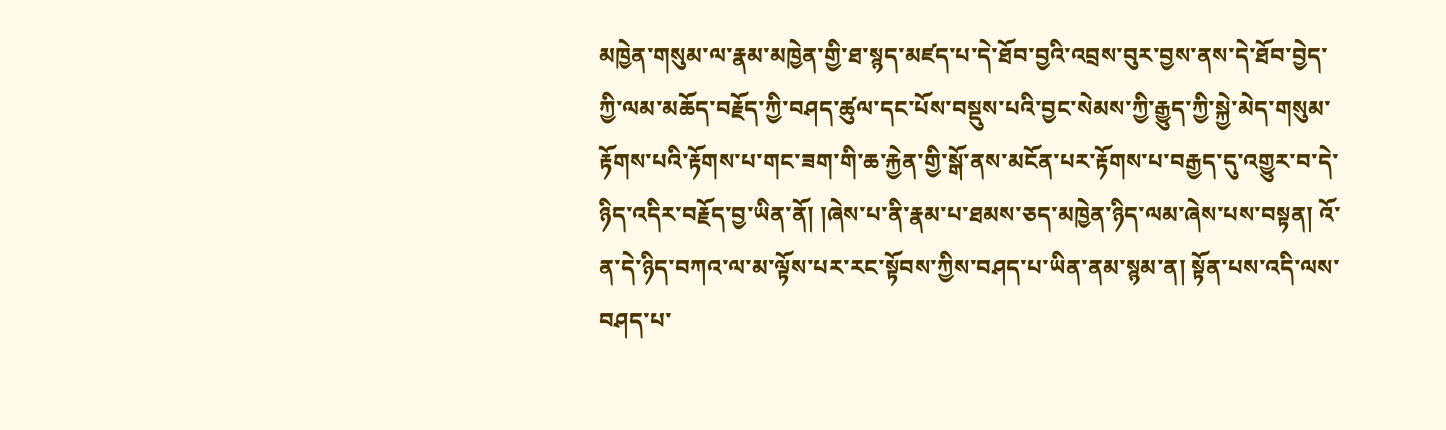མཁྱེན་གསུམ་ལ་རྣམ་མཁྱེན་གྱི་ཐ་སྙད་མཛད་པ་དེ་ཐོབ་བྱའི་འབྲས་བུར་བྱས་ནས་དེ་ཐོབ་བྱེད་ཀྱི་ལམ་མཆོད་བརྗོད་ཀྱི་བཤད་ཚུལ་དང་པོས་བསྡུས་པའི་བྱང་སེམས་ཀྱི་རྒྱུད་ཀྱི་སྐྱེ་མེད་གསུམ་རྟོགས་པའི་རྟོགས་པ་གང་ཟག་གི་ཆ་རྐྱེན་གྱི་སྒོ་ནས་མངོན་པར་རྟོགས་པ་བརྒྱད་དུ་འགྱུར་བ་དེ་ཉིད་འདིར་བརྗོད་བྱ་ཡིན་ནོ། །ཞེས་པ་ནི་རྣམ་པ་ཐམས་ཅད་མཁྱེན་ཉིད་ལམ་ཞེས་པས་བསྟན། འོ་ན་དེ་ཉིད་བཀའ་ལ་མ་ལྟོས་པར་རང་སྟོབས་ཀྱིས་བཤད་པ་ཡིན་ནམ་སྙམ་ན། སྟོན་པས་འདི་ལས་བཤད་པ་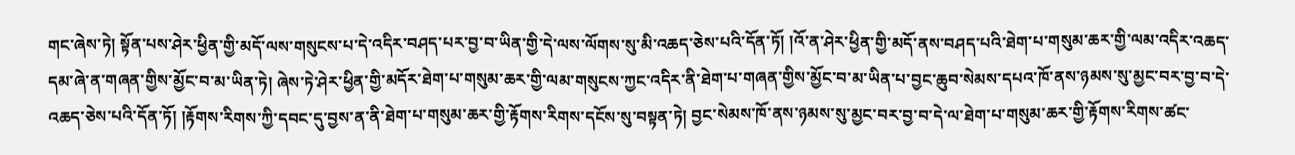གང་ཞེས་ཏེ། སྟོན་པས་ཤེར་ཕྱིན་གྱི་མདོ་ལས་གསུངས་པ་དེ་འདིར་བཤད་པར་བྱ་བ་ཡིན་གྱི་དེ་ལས་ལོགས་སུ་མི་འཆད་ཅེས་པའི་དོན་ཏོ། །འོ་ན་ཤེར་ཕྱིན་གྱི་མདོ་ནས་བཤད་པའི་ཐེག་པ་གསུམ་ཆར་གྱི་ལམ་འདིར་འཆད་དམ་ཞེ་ན་གཞན་གྱིས་མྱོང་བ་མ་ཡིན་ཏེ། ཞེས་ཏེ་ཤེར་ཕྱིན་གྱི་མདོར་ཐེག་པ་གསུམ་ཆར་གྱི་ལམ་གསུངས་ཀྱང་འདིར་ནི་ཐེག་པ་གཞན་གྱིས་མྱོང་བ་མ་ཡིན་པ་བྱང་ཆུབ་སེམས་དཔའ་ཁོ་ནས་ཉམས་སུ་མྱང་བར་བྱ་བ་དེ་འཆད་ཅེས་པའི་དོན་ཏོ། །རྟོགས་རིགས་ཀྱི་དབང་དུ་བྱས་ན་ནི་ཐེག་པ་གསུམ་ཆར་གྱི་རྟོགས་རིགས་དངོས་སུ་བསྟན་ཏེ། བྱང་སེམས་ཁོ་ནས་ཉམས་སུ་མྱང་བར་བྱ་བ་དེ་ལ་ཐེག་པ་གསུམ་ཆར་གྱི་རྟོགས་རིགས་ཚང་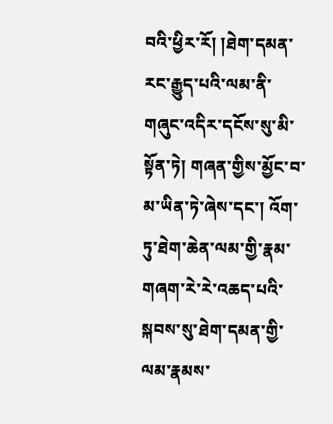བའི་ཕྱིར་རོ། །ཐེག་དམན་རང་རྒྱུད་པའི་ལམ་ནི་གཞུང་འདིར་དངོས་སུ་མི་སྟོན་ཏེ། གཞན་གྱིས་མྱོང་བ་མ་ཡིན་ཏེ་ཞེས་དང་། འོག་ཏུ་ཐེག་ཆེན་ལམ་གྱི་རྣམ་གཞག་རེ་རེ་འཆད་པའི་སྐབས་སུ་ཐེག་དམན་གྱི་ལམ་རྣམས་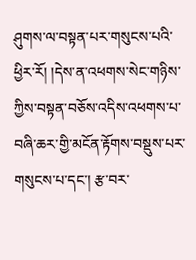ཤུགས་ལ་བསྟན་པར་གསུངས་པའི་ཕྱིར་རོ། །དེས་ན་འཕགས་སེང་གཉིས་ཀྱིས་བསྟན་བཅོས་འདིས་འཕགས་པ་བཞི་ཆར་གྱི་མངོན་རྟོགས་བསྡུས་པར་གསུངས་པ་དང་། རྩ་བར་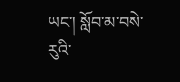ཡང་། སློབ་མ་བསེ་རུའི་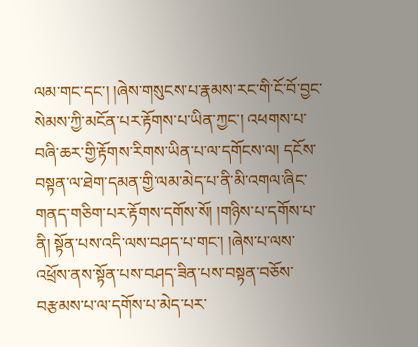ལམ་གང་དང་། །ཞེས་གསུངས་པ་རྣམས་རང་གི་ངོ་བོ་བྱང་སེམས་ཀྱི་མངོན་པར་རྟོགས་པ་ཡིན་ཀྱང་། འཕགས་པ་བཞི་ཆར་གྱི་རྟོགས་རིགས་ཡིན་པ་ལ་དགོངས་ལ། དངོས་བསྟན་ལ་ཐེག་དམན་གྱི་ལམ་མེད་པ་ནི་མི་འགལ་ཞིང་གནད་གཅིག་པར་རྟོགས་དགོས་སོ། །གཉིས་པ་དགོས་པ་ནི། སྟོན་པས་འདི་ལས་བཤད་པ་གང་། །ཞེས་པ་ལས་འཕྲོས་ནས་སྟོན་པས་བཤད་ཟིན་པས་བསྟན་བཅོས་བརྩམས་པ་ལ་དགོས་པ་མེད་པར་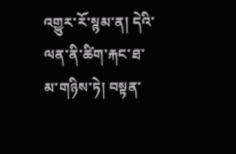འགྱུར་རོ་སྙམ་ན། དེའི་ལན་ནི་ཚིག་རྐང་ཐ་མ་གཉིས་ཏེ། བསྟན་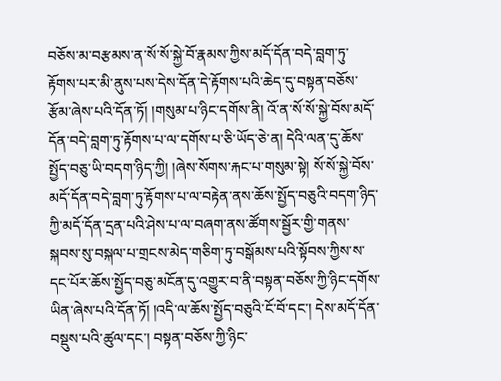བཅོས་མ་བརྩམས་ན་སོ་སོ་སྐྱེ་བོ་རྣམས་ཀྱིས་མདོ་དོན་བདེ་བླག་ཏུ་རྟོགས་པར་མི་ནུས་པས་དེས་དོན་དེ་རྟོགས་པའི་ཆེད་དུ་བསྟན་བཅོས་རྩོམ་ཞེས་པའི་དོན་ཏོ། །གསུམ་པ་ཉིང་དགོས་ནི། འོ་ན་སོ་སོ་སྐྱེ་བོས་མདོ་དོན་བདེ་བླག་ཏུ་རྟོགས་པ་ལ་དགོས་པ་ཅི་ཡོད་ཅེ་ན། དེའི་ལན་དུ་ཆོས་སྤྱོད་བཅུ་ཡི་བདག་ཉིད་ཀྱི། །ཞེས་སོགས་རྐང་པ་གསུམ་སྟེ། སོ་སོ་སྐྱེ་བོས་མདོ་དོན་བདེ་བླག་ཏུ་རྟོགས་པ་ལ་བརྟེན་ནས་ཆོས་སྤྱོད་བཅུའི་བདག་ཉིད་ཀྱི་མདོ་དོན་དྲན་པའི་ཤེས་པ་ལ་བཞག་ནས་ཚོགས་སྦྱོར་གྱི་གནས་སྐབས་སུ་བསྐལ་པ་གྲངས་མེད་གཅིག་ཏུ་བསྒོམས་པའི་སྟོབས་ཀྱིས་ས་དང་པོར་ཆོས་སྤྱོད་བཅུ་མངོན་དུ་འགྱུར་བ་ནི་བསྟན་བཅོས་ཀྱི་ཉིང་དགོས་ཡིན་ཞེས་པའི་དོན་ཏོ། །འདི་ལ་ཆོས་སྤྱོད་བཅུའི་ངོ་བོ་དང་། དེས་མདོ་དོན་བསྡུས་པའི་ཚུལ་དང་། བསྟན་བཅོས་ཀྱི་ཉིང་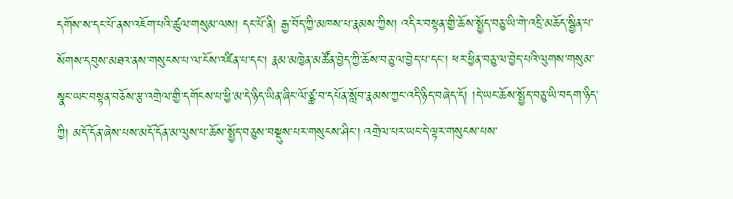དགོས་ས་དང་པོ་ནས་འཇོག་པའི་ཚུལ་གསུམ་ལས། དང་པོ་ནི། རྒྱ་བོད་ཀྱི་མཁས་པ་རྣམས་ཀྱིས། འདིར་བསྟན་གྱི་ཆོས་སྤྱོད་བཅུ་ཡི་གེ་འདྲི་མཆོད་སྦྱིན་པ་སོགས་དབུས་མཐའ་ནས་གསུངས་པ་ལ་ངོས་འཛིན་པ་དང་། རྣམ་མཁྱེན་མཚོན་བྱེད་ཀྱི་ཆོས་བཅུ་ལ་བྱེད་པ་དང་། ཕར་ཕྱིན་བཅུ་ལ་བྱེད་པའི་ལུགས་གསུམ་སྣང་ཡང་བསྟན་བཅོས་རྩ་འགྲེལ་གྱི་དགོངས་པ་ཕྱི་མ་དེ་ཉིད་ཡིན་ཞིང་ལོ་ཙྪ་བ་དཔོན་སློབ་རྣམས་ཀྱང་འདི་ཉིད་བཞེད་དོ། །དེ་ཡང་ཆོས་སྤྱོད་བཅུ་ཡི་བདག་ཉིད་ཀྱི། མདོ་དོན་ཞེས་པས་མདོ་དོན་མ་ལུས་པ་ཆོས་སྤྱོད་བཅུས་བསྡུས་པར་གསུངས་ཤིང་། འགྲེལ་པར་ཡང་དེ་ལྟར་གསུངས་པས་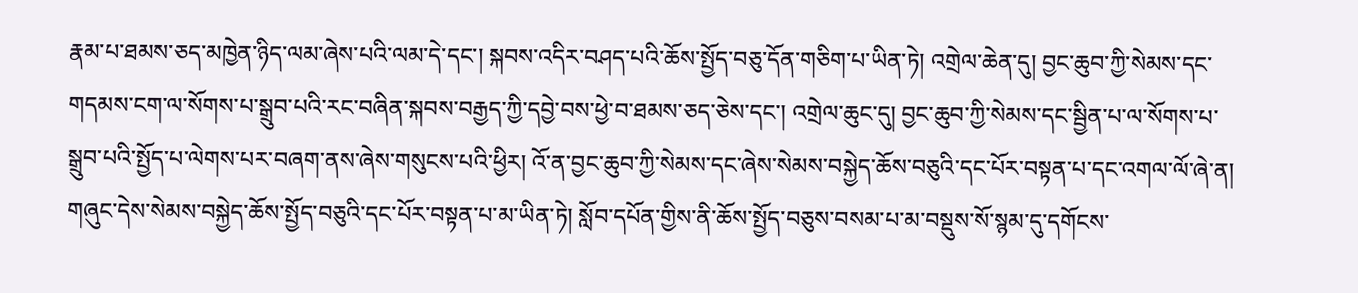རྣམ་པ་ཐམས་ཅད་མཁྱེན་ཉིད་ལམ་ཞེས་པའི་ལམ་དེ་དང་། སྐབས་འདིར་བཤད་པའི་ཆོས་སྤྱོད་བཅུ་དོན་གཅིག་པ་ཡིན་ཏེ། འགྲེལ་ཆེན་དུ། བྱང་ཆུབ་ཀྱི་སེམས་དང་གདམས་ངག་ལ་སོགས་པ་སྒྲུབ་པའི་རང་བཞིན་སྐབས་བརྒྱད་ཀྱི་དབྱེ་བས་ཕྱེ་བ་ཐམས་ཅད་ཅེས་དང་། འགྲེལ་ཆུང་དུ། བྱང་ཆུབ་ཀྱི་སེམས་དང་སྦྱིན་པ་ལ་སོགས་པ་སྒྲུབ་པའི་སྤྱོད་པ་ལེགས་པར་བཞག་ནས་ཞེས་གསུངས་པའི་ཕྱིར། འོ་ན་བྱང་ཆུབ་ཀྱི་སེམས་དང་ཞེས་སེམས་བསྐྱེད་ཆོས་བཅུའི་དང་པོར་བསྟན་པ་དང་འགལ་ལོ་ཞེ་ན། གཞུང་དེས་སེམས་བསྐྱེད་ཆོས་སྤྱོད་བཅུའི་དང་པོར་བསྟན་པ་མ་ཡིན་ཏེ། སློབ་དཔོན་གྱིས་ནི་ཆོས་སྤྱོད་བཅུས་བསམ་པ་མ་བསྡུས་སོ་སྙམ་དུ་དགོངས་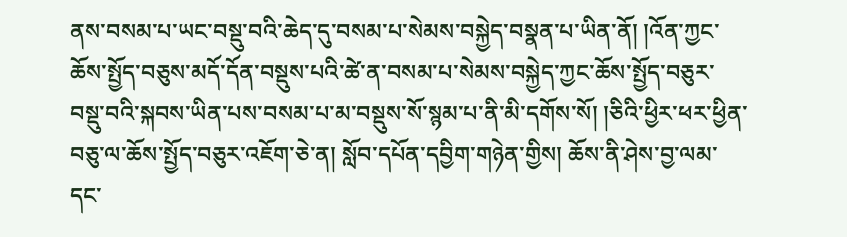ནས་བསམ་པ་ཡང་བསྡུ་བའི་ཆེད་དུ་བསམ་པ་སེམས་བསྐྱེད་བསྣན་པ་ཡིན་ནོ། །འོན་ཀྱང་ཆོས་སྤྱོད་བཅུས་མདོ་དོན་བསྡུས་པའི་ཚེ་ན་བསམ་པ་སེམས་བསྐྱེད་ཀྱང་ཆོས་སྤྱོད་བཅུར་བསྡུ་བའི་སྐབས་ཡིན་པས་བསམ་པ་མ་བསྡུས་སོ་སྙམ་པ་ནི་མི་དགོས་སོ། །ཅིའི་ཕྱིར་ཕར་ཕྱིན་བཅུ་ལ་ཆོས་སྤྱོད་བཅུར་འཇོག་ཅེ་ན། སློབ་དཔོན་དབྱིག་གཉེན་གྱིས། ཆོས་ནི་ཤེས་བྱ་ལམ་དང་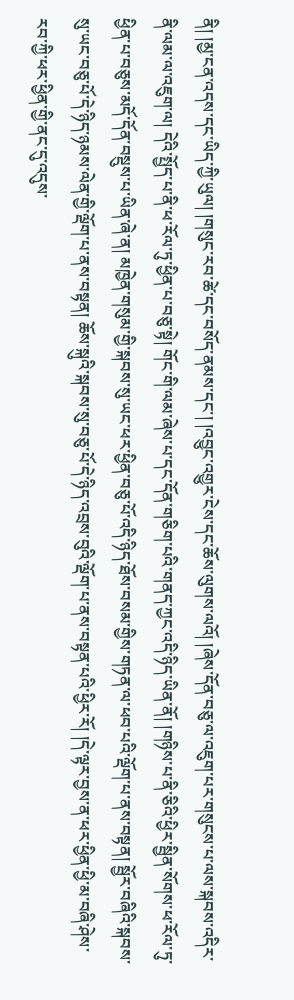ནི། །མྱ་ངན་འདས་དང་ཡིད་ཀྱི་ཡུལ། །གསུང་རབ་ཚེ་དང་བསོད་ནམས་དང་། །འབྱུང་འགྱུར་ངེས་དང་ཆོས་ལུགས་ལའོ། །ཞེས་དོན་བཅུ་ལ་འཇུག་པར་གསུངས་པ་ལས་སྐབས་འདིར་ནི་ལམ་ལ་འཇུག་ལ། དེའི་སྤྱོད་པ་ནི་ཕ་རོལ་ཏུ་ཕྱིན་པ་བཅུ་སྟེ། གོང་གི་ལམ་ཞེས་པ་དང་དོན་གཅིག་པའི་གནད་ཀྱང་འདི་ཉིད་ཡིན་ནོ། །གཉིས་པ་ནི་ཅིའི་ཕྱིར་སྦྱིན་སོགས་ཕ་རོལ་ཏུ་ཕྱིན་པ་བཅུས་མདོ་དོན་བསྡུས་པ་ཡིན་ཞེ་ན། མཁྱེན་གསུམ་གྱི་སྐབས་སུ་ཡང་ཕར་ཕྱིན་བཅུ་པོ་འདི་ཉིད་ཐོས་བསམ་གྱིས་གཏན་ལ་ཕབ་པའི་ལྡོག་པ་ནས་བསྟན། སྦྱོར་བཞིའི་སྐབས་སུ་ཡང་བཅུ་པོ་དེ་ཉིད་ཉམས་ལེན་གྱི་ལྡོག་པ་ནས་བསྟན། ཆོས་སྐུའི་སྐབས་སུ་བཅུ་པོ་དེ་ཉིད་འབྲས་བུའི་ལྡོག་པ་ནས་བསྟན་པའི་ཕྱིར་རོ། །དེ་ལྟར་བྱས་ན་ཕར་ཕྱིན་ཕྱི་མ་བཞི་ཤེས་རབ་ཀྱི་ཕར་ཕྱིན་གྱི་ནང་དུ་འདུས་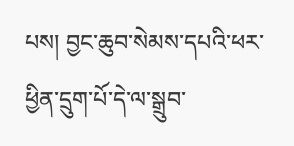པས། བྱང་ཆུབ་སེམས་དཔའི་ཕར་ཕྱིན་དྲུག་པོ་དེ་ལ་སྒྲུབ་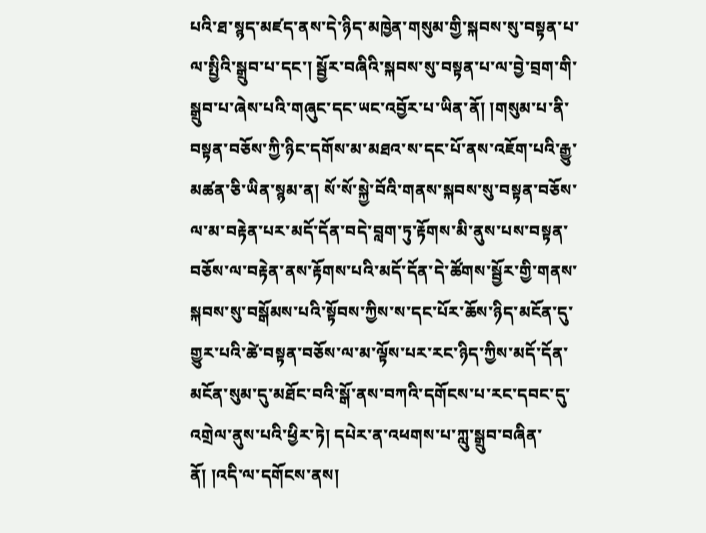པའི་ཐ་སྙད་མཛད་ནས་དེ་ཉིད་མཁྱེན་གསུམ་གྱི་སྐབས་སུ་བསྟན་པ་ལ་སྤྱིའི་སྒྲུབ་པ་དང་། སྦྱོར་བཞིའི་སྐབས་སུ་བསྟན་པ་ལ་བྱེ་བྲག་གི་སྒྲུབ་པ་ཞེས་པའི་གཞུང་དང་ཡང་འབྱོར་པ་ཡིན་ནོ། །གསུམ་པ་ནི་བསྟན་བཅོས་ཀྱི་ཉིང་དགོས་མ་མཐའ་ས་དང་པོ་ནས་འཇོག་པའི་རྒྱུ་མཚན་ཅི་ཡིན་སྙམ་ན། སོ་སོ་སྐྱེ་བོའི་གནས་སྐབས་སུ་བསྟན་བཅོས་ལ་མ་བརྟེན་པར་མདོ་དོན་བདེ་བླག་ཏུ་རྟོགས་མི་ནུས་པས་བསྟན་བཅོས་ལ་བརྟེན་ནས་རྟོགས་པའི་མདོ་དོན་དེ་ཚོགས་སྦྱོར་གྱི་གནས་སྐབས་སུ་བསྒོམས་པའི་སྟོབས་ཀྱིས་ས་དང་པོར་ཆོས་ཉིད་མངོན་དུ་གྱུར་པའི་ཚེ་བསྟན་བཅོས་ལ་མ་ལྟོས་པར་རང་ཉིད་ཀྱིས་མདོ་དོན་མངོན་སུམ་དུ་མཐོང་བའི་སྒོ་ནས་བཀའི་དགོངས་པ་རང་དབང་དུ་འགྲེལ་ནུས་པའི་ཕྱིར་ཏེ། དཔེར་ན་འཕགས་པ་ཀླུ་སྒྲུབ་བཞིན་ནོ། །འདི་ལ་དགོངས་ནས།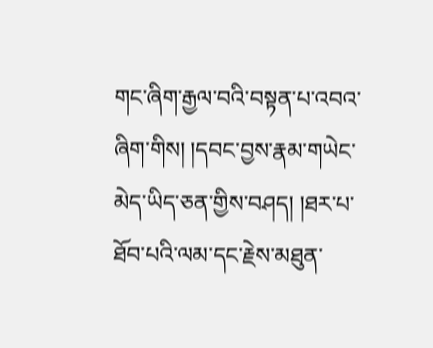གང་ཞིག་རྒྱལ་བའི་བསྟན་པ་འབའ་ཞིག་གིས། །དབང་བྱས་རྣམ་གཡེང་མེད་ཡིད་ཅན་གྱིས་བཤད། །ཐར་པ་ཐོབ་པའི་ལམ་དང་རྗེས་མཐུན་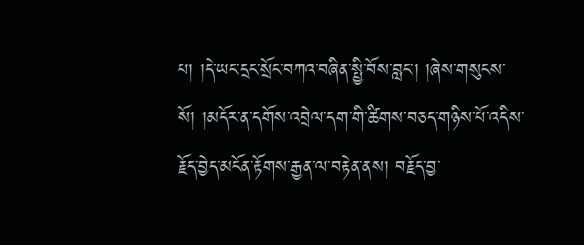པ། །དེ་ཡང་དྲང་སྲོང་བཀའ་བཞིན་སྤྱི་བོས་བླང་། །ཞེས་གསུངས་སོ། །མདོར་ན་དགོས་འབྲེལ་དག་གི་ཚིགས་བཅད་གཉིས་པོ་འདིས་རྗོད་བྱེད་མངོན་རྟོགས་རྒྱན་ལ་བརྟེན་ནས། བརྗོད་བྱ་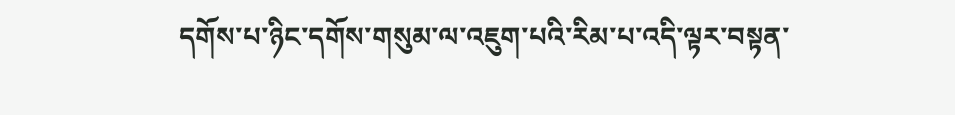དགོས་པ་ཉིང་དགོས་གསུམ་ལ་འཇུག་པའི་རིམ་པ་འདི་ལྟར་བསྟན་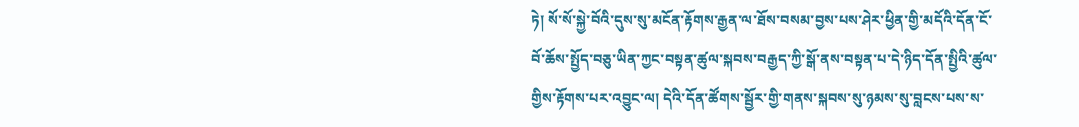ཏེ། སོ་སོ་སྐྱེ་བོའི་དུས་སུ་མངོན་རྟོགས་རྒྱན་ལ་ཐོས་བསམ་བྱས་པས་ཤེར་ཕྱིན་གྱི་མདོའི་དོན་ངོ་བོ་ཆོས་སྤྱོད་བཅུ་ཡིན་ཀྱང་བསྟན་ཚུལ་སྐབས་བརྒྱད་ཀྱི་སྒོ་ནས་བསྟན་པ་དེ་ཉིད་དོན་སྤྱིའི་ཚུལ་གྱིས་རྟོགས་པར་འབྱུང་ལ། དེའི་དོན་ཚོགས་སྦྱོར་གྱི་གནས་སྐབས་སུ་ཉམས་སུ་བླངས་པས་ས་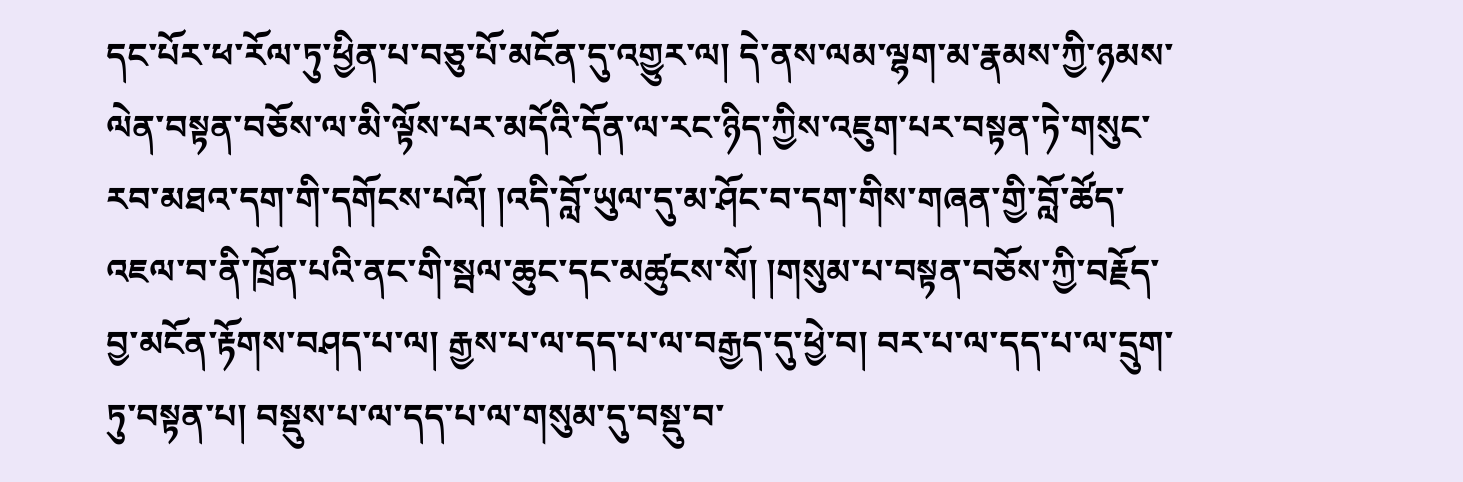དང་པོར་ཕ་རོལ་ཏུ་ཕྱིན་པ་བཅུ་པོ་མངོན་དུ་འགྱུར་ལ། དེ་ནས་ལམ་ལྷག་མ་རྣམས་ཀྱི་ཉམས་ལེན་བསྟན་བཅོས་ལ་མི་ལྟོས་པར་མདོའི་དོན་ལ་རང་ཉིད་ཀྱིས་འཇུག་པར་བསྟན་ཏེ་གསུང་རབ་མཐའ་དག་གི་དགོངས་པའོ། །འདི་བློ་ཡུལ་དུ་མ་ཤོང་བ་དག་གིས་གཞན་གྱི་བློ་ཚོད་འཇལ་བ་ནི་ཁྲོན་པའི་ནང་གི་སྦལ་ཆུང་དང་མཚུངས་སོ། །གསུམ་པ་བསྟན་བཅོས་ཀྱི་བརྗོད་བྱ་མངོན་རྟོགས་བཤད་པ་ལ། རྒྱས་པ་ལ་དད་པ་ལ་བརྒྱད་དུ་ཕྱེ་བ། བར་པ་ལ་དད་པ་ལ་དྲུག་ཏུ་བསྟན་པ། བསྡུས་པ་ལ་དད་པ་ལ་གསུམ་དུ་བསྡུ་བ་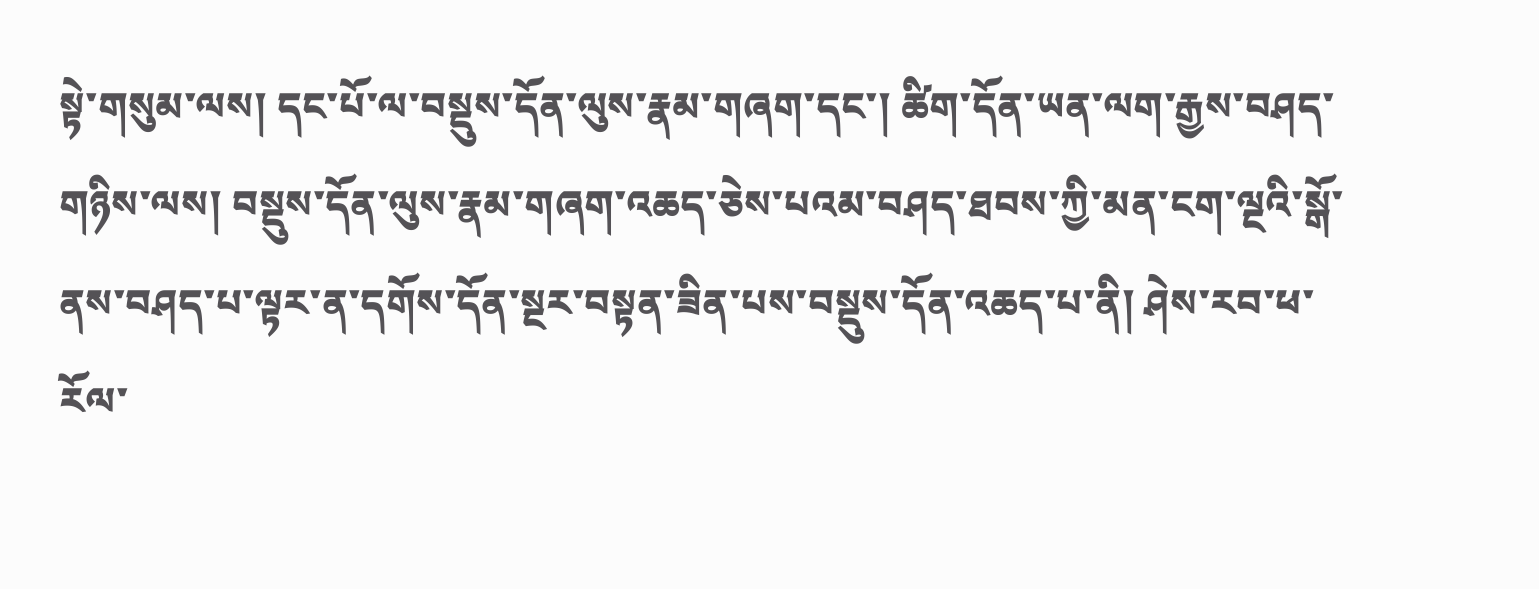སྟེ་གསུམ་ལས། དང་པོ་ལ་བསྡུས་དོན་ལུས་རྣམ་གཞག་དང་། ཚིག་དོན་ཡན་ལག་རྒྱས་བཤད་གཉིས་ལས། བསྡུས་དོན་ལུས་རྣམ་གཞག་འཆད་ཅེས་པའམ་བཤད་ཐབས་ཀྱི་མན་ངག་ལྔའི་སྒོ་ནས་བཤད་པ་ལྟར་ན་དགོས་དོན་སྔར་བསྟན་ཟིན་པས་བསྡུས་དོན་འཆད་པ་ནི། ཤེས་རབ་ཕ་རོལ་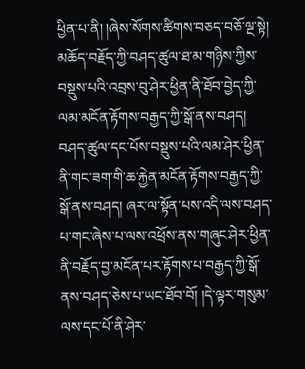ཕྱིན་པ་ནི། །ཞེས་སོགས་ཚིགས་བཅད་བཅོ་ལྔ་སྟེ། མཆོད་བརྗོད་ཀྱི་བཤད་ཚུལ་ཐ་མ་གཉིས་ཀྱིས་བསྡུས་པའི་འབྲས་བུ་ཤེར་ཕྱིན་ནི་ཐོབ་བྱེད་ཀྱི་ལམ་མངོན་རྟོགས་བརྒྱད་ཀྱི་སྒོ་ནས་བཤད། བཤད་ཚུལ་དང་པོས་བསྡུས་པའི་ལམ་ཤེར་ཕྱིན་ནི་གང་ཟག་གི་ཆ་རྐྱེན་མངོན་རྟོགས་བརྒྱད་ཀྱི་སྒོ་ནས་བཤད། ཞར་ལ་སྟོན་པས་འདི་ལས་བཤད་པ་གང་ཞེས་པ་ལས་འཕྲོས་ནས་གཞུང་ཤེར་ཕྱིན་ནི་བརྗོད་བྱ་མངོན་པར་རྟོགས་པ་བརྒྱད་ཀྱི་སྒོ་ནས་བཤད་ཅེས་པ་ཡང་ཐོབ་བོ། །དེ་ལྟར་གསུམ་ལས་དང་པོ་ནི་ཤེར་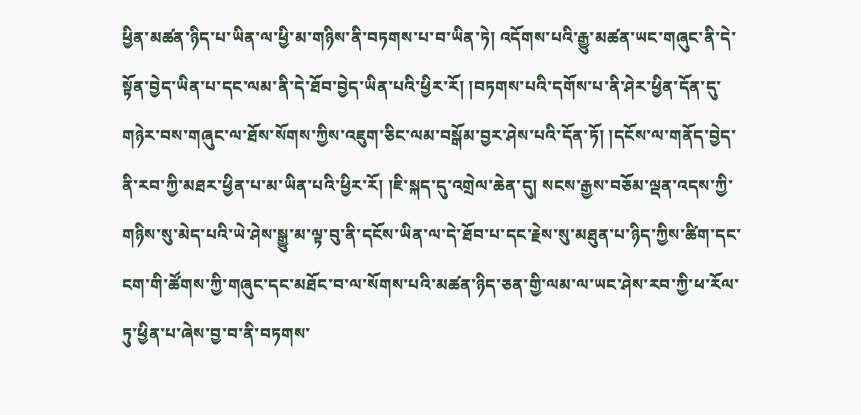ཕྱིན་མཚན་ཉིད་པ་ཡིན་ལ་ཕྱི་མ་གཉིས་ནི་བཏགས་པ་བ་ཡིན་ཏེ། འདོགས་པའི་རྒྱུ་མཚན་ཡང་གཞུང་ནི་དེ་སྟོན་བྱེད་ཡིན་པ་དང་ལམ་ནི་དེ་ཐོབ་བྱེད་ཡིན་པའི་ཕྱིར་རོ། །བཏགས་པའི་དགོས་པ་ནི་ཤེར་ཕྱིན་དོན་དུ་གཉེར་བས་གཞུང་ལ་ཐོས་སོགས་ཀྱིས་འཇུག་ཅིང་ལམ་བསྒོམ་བྱར་ཤེས་པའི་དོན་ཏོ། །དངོས་ལ་གནོད་བྱེད་ནི་རབ་ཀྱི་མཐར་ཕྱིན་པ་མ་ཡིན་པའི་ཕྱིར་རོ། །ཇི་སྐད་དུ་འགྲེལ་ཆེན་དུ། སངས་རྒྱས་བཅོམ་ལྡན་འདས་ཀྱི་གཉིས་སུ་མེད་པའི་ཡེ་ཤེས་སྒྱུ་མ་ལྟ་བུ་ནི་དངོས་ཡིན་ལ་དེ་ཐོབ་པ་དང་རྗེས་སུ་མཐུན་པ་ཉིད་ཀྱིས་ཚིག་དང་ངག་གི་ཚོགས་ཀྱི་གཞུང་དང་མཐོང་བ་ལ་སོགས་པའི་མཚན་ཉིད་ཅན་གྱི་ལམ་ལ་ཡང་ཤེས་རབ་ཀྱི་ཕ་རོལ་ཏུ་ཕྱིན་པ་ཞེས་བྱ་བ་ནི་བཏགས་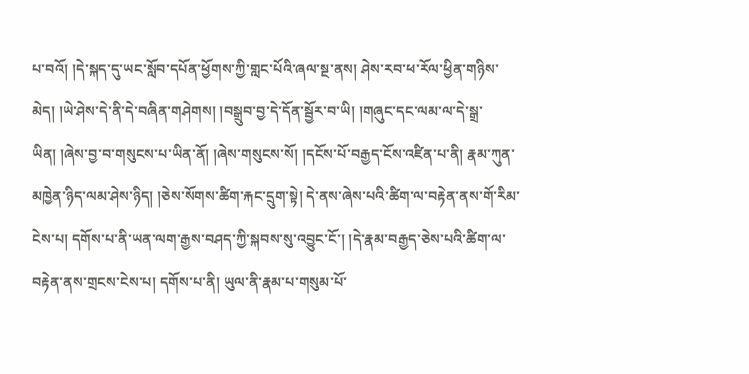པ་བའོ། །དེ་སྐད་དུ་ཡང་སློབ་དཔོན་ཕྱོགས་ཀྱི་གླང་པོའི་ཞལ་སྔ་ནས། ཤེས་རབ་ཕ་རོལ་ཕྱིན་གཉིས་མེད། །ཡེ་ཤེས་དེ་ནི་དེ་བཞིན་གཤེགས། །བསྒྲུབ་བྱ་དེ་དོན་སྦྱོར་བ་ཡི། །གཞུང་དང་ལམ་ལ་དེ་སྒྲ་ཡིན། །ཞེས་བྱ་བ་གསུངས་པ་ཡིན་ནོ། །ཞེས་གསུངས་སོ། །དངོས་པོ་བརྒྱད་ངོས་འཛིན་པ་ནི། རྣམ་ཀུན་མཁྱེན་ཉིད་ལམ་ཤེས་ཉིད། །ཅེས་སོགས་ཚིག་རྐང་དྲུག་སྟེ། དེ་ནས་ཞེས་པའི་ཚིག་ལ་བརྟེན་ནས་གོ་རིམ་ངེས་པ། དགོས་པ་ནི་ཡན་ལག་རྒྱས་བཤད་ཀྱི་སྐབས་སུ་འབྱུང་ངོ་། །དེ་རྣམ་བརྒྱད་ཅེས་པའི་ཚིག་ལ་བརྟེན་ནས་གྲངས་ངེས་པ། དགོས་པ་ནི། ཡུལ་ནི་རྣམ་པ་གསུམ་པོ་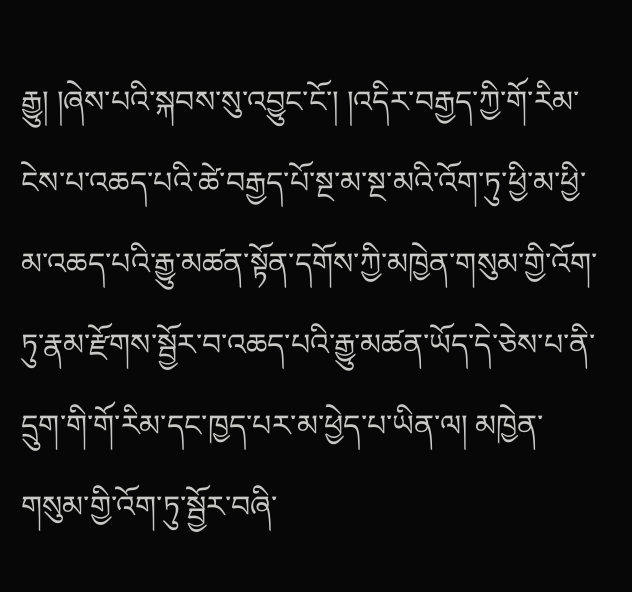རྒྱུ། །ཞེས་པའི་སྐབས་སུ་འབྱུང་ངོ་། །འདིར་བརྒྱད་ཀྱི་གོ་རིམ་ངེས་པ་འཆད་པའི་ཚེ་བརྒྱད་པོ་སྔ་མ་སྔ་མའི་འོག་ཏུ་ཕྱི་མ་ཕྱི་མ་འཆད་པའི་རྒྱུ་མཚན་སྟོན་དགོས་ཀྱི་མཁྱེན་གསུམ་གྱི་འོག་ཏུ་རྣམ་རྫོགས་སྦྱོར་བ་འཆད་པའི་རྒྱུ་མཚན་ཡོད་དེ་ཅེས་པ་ནི་དྲུག་གི་གོ་རིམ་དང་ཁྱད་པར་མ་ཕྱེད་པ་ཡིན་ལ། མཁྱེན་གསུམ་གྱི་འོག་ཏུ་སྦྱོར་བཞི་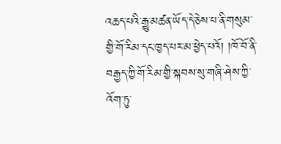འཆད་པའི་རྒྱུ་མཚན་ཡོད་དེ་ཅེས་པ་ནི་གསུམ་གྱི་གོ་རིམ་དང་ཁྱད་པར་མ་ཕྱེད་པའོ། །ཁོ་བོ་ནི་བརྒྱད་ཀྱི་གོ་རིམ་གྱི་སྐབས་སུ་གཞི་ཤེས་ཀྱི་འོག་ཏུ་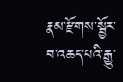རྣམ་རྫོགས་སྦྱོར་བ་འཆད་པའི་རྒྱུ་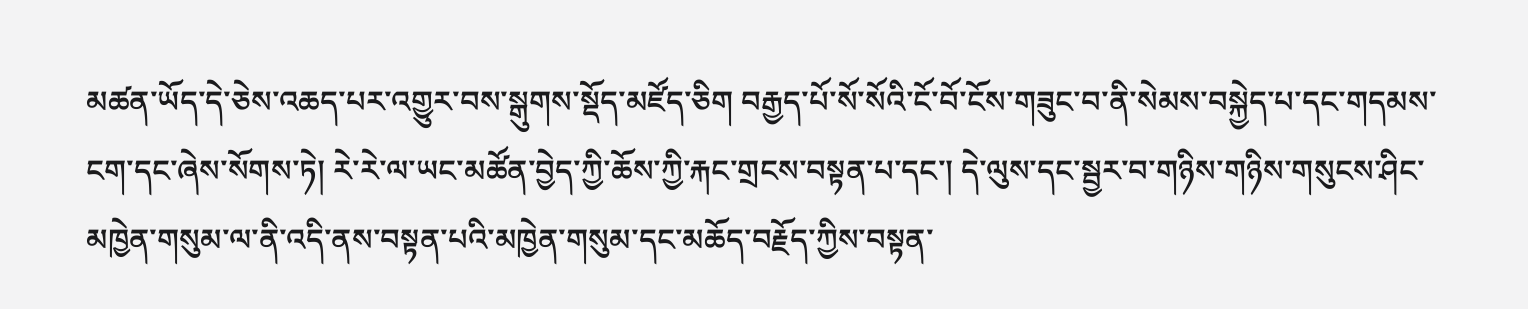མཚན་ཡོད་དེ་ཅེས་འཆད་པར་འགྱུར་བས་སྒུགས་སྡོད་མཛོད་ཅིག བརྒྱད་པོ་སོ་སོའི་ངོ་བོ་ངོས་གཟུང་བ་ནི་སེམས་བསྐྱེད་པ་དང་གདམས་ངག་དང་ཞེས་སོགས་ཏེ། རེ་རེ་ལ་ཡང་མཚོན་བྱེད་ཀྱི་ཆོས་ཀྱི་རྐང་གྲངས་བསྟན་པ་དང་། དེ་ལུས་དང་སྦྱར་བ་གཉིས་གཉིས་གསུངས་ཤིང་མཁྱེན་གསུམ་ལ་ནི་འདི་ནས་བསྟན་པའི་མཁྱེན་གསུམ་དང་མཆོད་བརྗོད་ཀྱིས་བསྟན་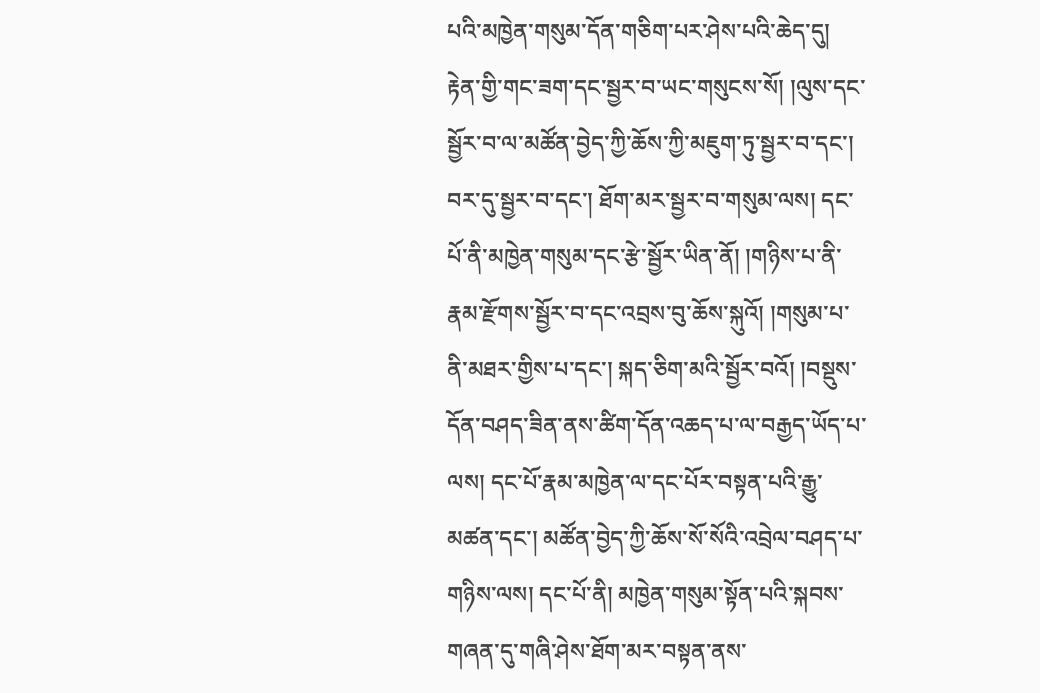པའི་མཁྱེན་གསུམ་དོན་གཅིག་པར་ཤེས་པའི་ཆེད་དུ། རྟེན་གྱི་གང་ཟག་དང་སྦྱར་བ་ཡང་གསུངས་སོ། །ལུས་དང་སྦྱོར་བ་ལ་མཚོན་བྱེད་ཀྱི་ཆོས་ཀྱི་མཇུག་ཏུ་སྦྱར་བ་དང་། བར་དུ་སྦྱར་བ་དང་། ཐོག་མར་སྦྱར་བ་གསུམ་ལས། དང་པོ་ནི་མཁྱེན་གསུམ་དང་རྩེ་སྦྱོར་ཡིན་ནོ། །གཉིས་པ་ནི་རྣམ་རྫོགས་སྦྱོར་བ་དང་འབྲས་བུ་ཆོས་སྐུའོ། །གསུམ་པ་ནི་མཐར་གྱིས་པ་དང་། སྐད་ཅིག་མའི་སྦྱོར་བའོ། །བསྡུས་དོན་བཤད་ཟིན་ནས་ཚིག་དོན་འཆད་པ་ལ་བརྒྱད་ཡོད་པ་ལས། དང་པོ་རྣམ་མཁྱེན་ལ་དང་པོར་བསྟན་པའི་རྒྱུ་མཚན་དང་། མཚོན་བྱེད་ཀྱི་ཆོས་སོ་སོའི་འབྲེལ་བཤད་པ་གཉིས་ལས། དང་པོ་ནི། མཁྱེན་གསུམ་སྟོན་པའི་སྐབས་གཞན་དུ་གཞི་ཤེས་ཐོག་མར་བསྟན་ནས་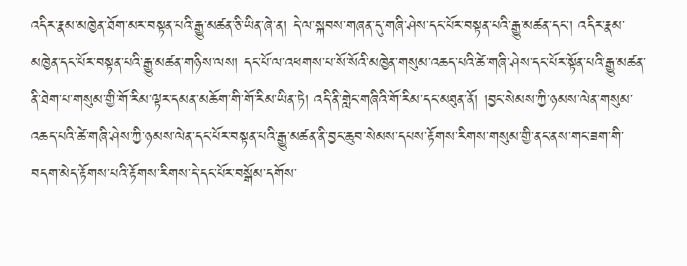འདིར་རྣམ་མཁྱེན་ཐོག་མར་བསྟན་པའི་རྒྱུ་མཚན་ཅི་ཡིན་ཞེ་ན། དེ་ལ་སྐབས་གཞན་དུ་གཞི་ཤེས་དང་པོར་བསྟན་པའི་རྒྱུ་མཚན་དང་། འདིར་རྣམ་མཁྱེན་དང་པོར་བསྟན་པའི་རྒྱུ་མཚན་གཉིས་ལས། དང་པོ་ལ་འཕགས་པ་སོ་སོའི་མཁྱེན་གསུམ་འཆད་པའི་ཚེ་གཞི་ཤེས་དང་པོར་སྟོན་པའི་རྒྱུ་མཚན་ནི་ཐེག་པ་གསུམ་གྱི་གོ་རིམ་ལྟར་དམན་མཆོག་གི་གོ་རིམ་ཡིན་ཏེ། འདི་ནི་གླེང་གཞིའི་གོ་རིམ་དང་མཐུན་ནོ། །བྱང་སེམས་ཀྱི་ཉམས་ལེན་གསུམ་འཆད་པའི་ཚེ་གཞི་ཤེས་ཀྱི་ཉམས་ལེན་དང་པོར་བསྟན་པའི་རྒྱུ་མཚན་ནི་བྱང་ཆུབ་སེམས་དཔས་རྟོགས་རིགས་གསུམ་གྱི་ནང་ནས་གང་ཟག་གི་བདག་མེད་རྟོགས་པའི་རྟོགས་རིགས་དེ་དང་པོར་བསྒོམ་དགོས་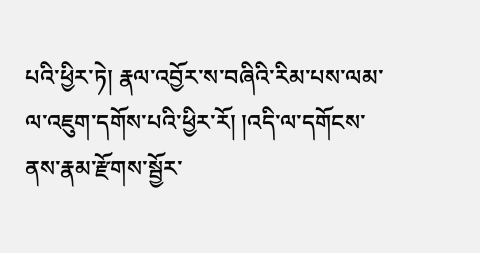པའི་ཕྱིར་ཏེ། རྣལ་འབྱོར་ས་བཞིའི་རིམ་པས་ལམ་ལ་འཇུག་དགོས་པའི་ཕྱིར་རོ། །འདི་ལ་དགོངས་ནས་རྣམ་རྫོགས་སྦྱོར་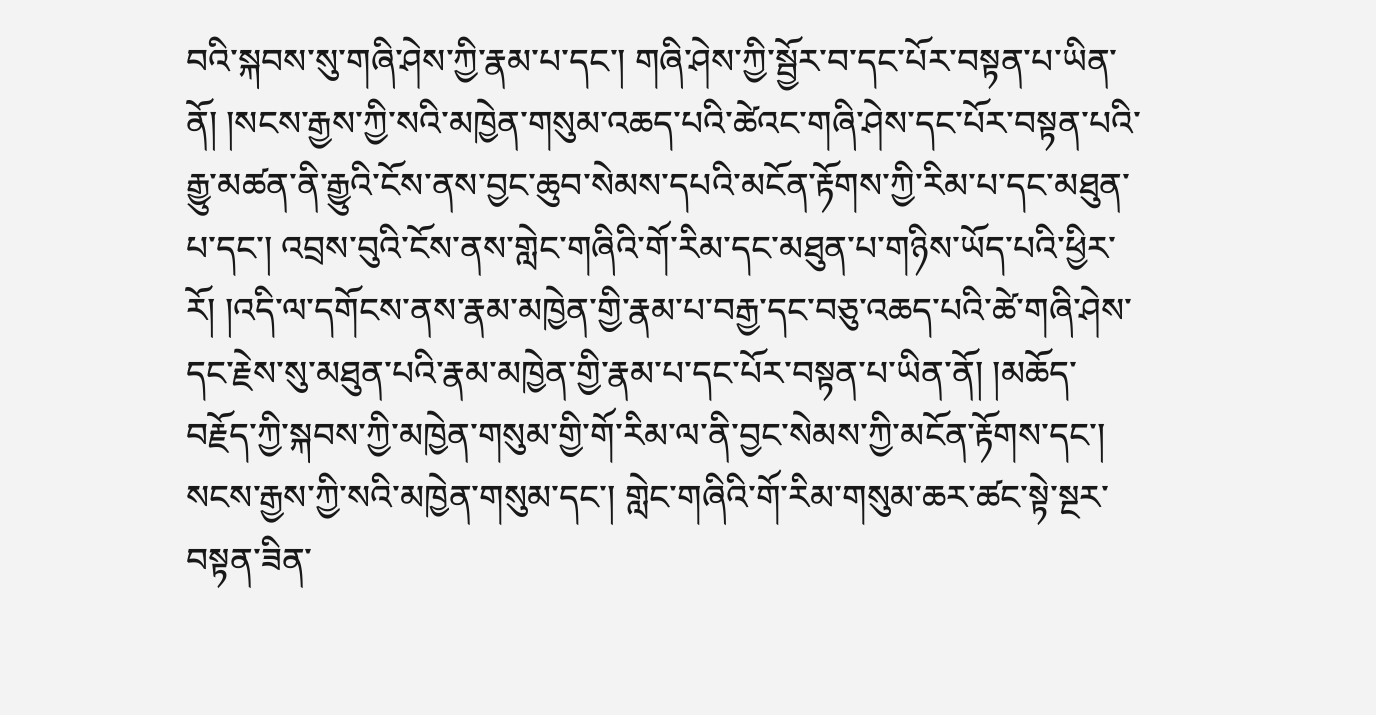བའི་སྐབས་སུ་གཞི་ཤེས་ཀྱི་རྣམ་པ་དང་། གཞི་ཤེས་ཀྱི་སྦྱོར་བ་དང་པོར་བསྟན་པ་ཡིན་ནོ། །སངས་རྒྱས་ཀྱི་སའི་མཁྱེན་གསུམ་འཆད་པའི་ཚེའང་གཞི་ཤེས་དང་པོར་བསྟན་པའི་རྒྱུ་མཚན་ནི་རྒྱུའི་ངོས་ནས་བྱང་ཆུབ་སེམས་དཔའི་མངོན་རྟོགས་ཀྱི་རིམ་པ་དང་མཐུན་པ་དང་། འབྲས་བུའི་ངོས་ནས་གླེང་གཞིའི་གོ་རིམ་དང་མཐུན་པ་གཉིས་ཡོད་པའི་ཕྱིར་རོ། །འདི་ལ་དགོངས་ནས་རྣམ་མཁྱེན་གྱི་རྣམ་པ་བརྒྱ་དང་བཅུ་འཆད་པའི་ཚེ་གཞི་ཤེས་དང་རྗེས་སུ་མཐུན་པའི་རྣམ་མཁྱེན་གྱི་རྣམ་པ་དང་པོར་བསྟན་པ་ཡིན་ནོ། །མཆོད་བརྗོད་ཀྱི་སྐབས་ཀྱི་མཁྱེན་གསུམ་གྱི་གོ་རིམ་ལ་ནི་བྱང་སེམས་ཀྱི་མངོན་རྟོགས་དང་། སངས་རྒྱས་ཀྱི་སའི་མཁྱེན་གསུམ་དང་། གླེང་གཞིའི་གོ་རིམ་གསུམ་ཆར་ཚང་སྟེ་སྔར་བསྟན་ཟིན་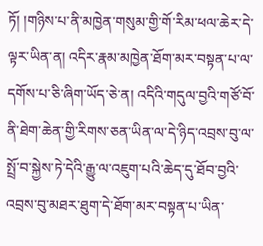ཏོ། །གཉིས་པ་ནི་མཁྱེན་གསུམ་གྱི་གོ་རིམ་ཕལ་ཆེར་དེ་ལྟར་ཡིན་ན། འདིར་རྣམ་མཁྱེན་ཐོག་མར་བསྟན་པ་ལ་དགོས་པ་ཅི་ཞིག་ཡོད་ཅེ་ན། འདིའི་གདུལ་བྱའི་གཙོ་བོ་ནི་ཐེག་ཆེན་གྱི་རིགས་ཅན་ཡིན་ལ་དེ་ཉིད་འབྲས་བུ་ལ་སྤྲོ་བ་སྐྱེས་ཏེ་དེའི་རྒྱུ་ལ་འཇུག་པའི་ཆེད་དུ་ཐོབ་བྱའི་འབྲས་བུ་མཐར་ཐུག་དེ་ཐོག་མར་བསྟན་པ་ཡིན་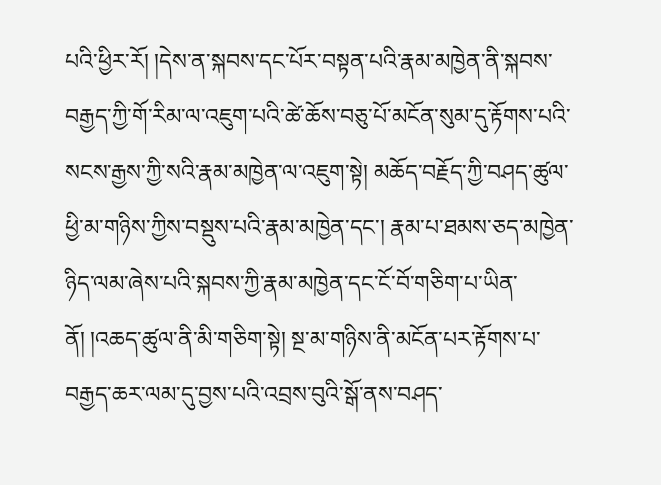པའི་ཕྱིར་རོ། །དེས་ན་སྐབས་དང་པོར་བསྟན་པའི་རྣམ་མཁྱེན་ནི་སྐབས་བརྒྱད་ཀྱི་གོ་རིམ་ལ་འཇུག་པའི་ཚེ་ཆོས་བཅུ་པོ་མངོན་སུམ་དུ་རྟོགས་པའི་སངས་རྒྱས་ཀྱི་སའི་རྣམ་མཁྱེན་ལ་འཇུག་སྟེ། མཆོད་བརྗོད་ཀྱི་བཤད་ཚུལ་ཕྱི་མ་གཉིས་ཀྱིས་བསྡུས་པའི་རྣམ་མཁྱེན་དང་། རྣམ་པ་ཐམས་ཅད་མཁྱེན་ཉིད་ལམ་ཞེས་པའི་སྐབས་ཀྱི་རྣམ་མཁྱེན་དང་ངོ་བོ་གཅིག་པ་ཡིན་ནོ། །འཆད་ཚུལ་ནི་མི་གཅིག་སྟེ། སྔ་མ་གཉིས་ནི་མངོན་པར་རྟོགས་པ་བརྒྱད་ཆར་ལམ་དུ་བྱས་པའི་འབྲས་བུའི་སྒོ་ནས་བཤད་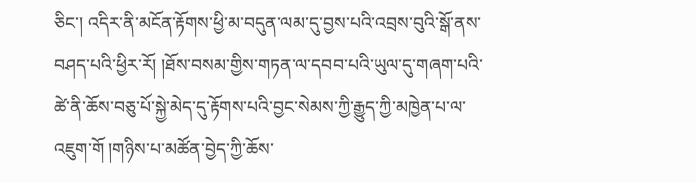ཅིང་། འདིར་ནི་མངོན་རྟོགས་ཕྱི་མ་བདུན་ལམ་དུ་བྱས་པའི་འབྲས་བུའི་སྒོ་ནས་བཤད་པའི་ཕྱིར་རོ། །ཐོས་བསམ་གྱིས་གཏན་ལ་དབབ་པའི་ཡུལ་དུ་གཞག་པའི་ཚེ་ནི་ཆོས་བཅུ་པོ་སྐྱེ་མེད་དུ་རྟོགས་པའི་བྱང་སེམས་ཀྱི་རྒྱུད་ཀྱི་མཁྱེན་པ་ལ་འཇུག་གོ །གཉིས་པ་མཚོན་བྱེད་ཀྱི་ཆོས་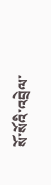སོ་སོའི་འབྲེལ་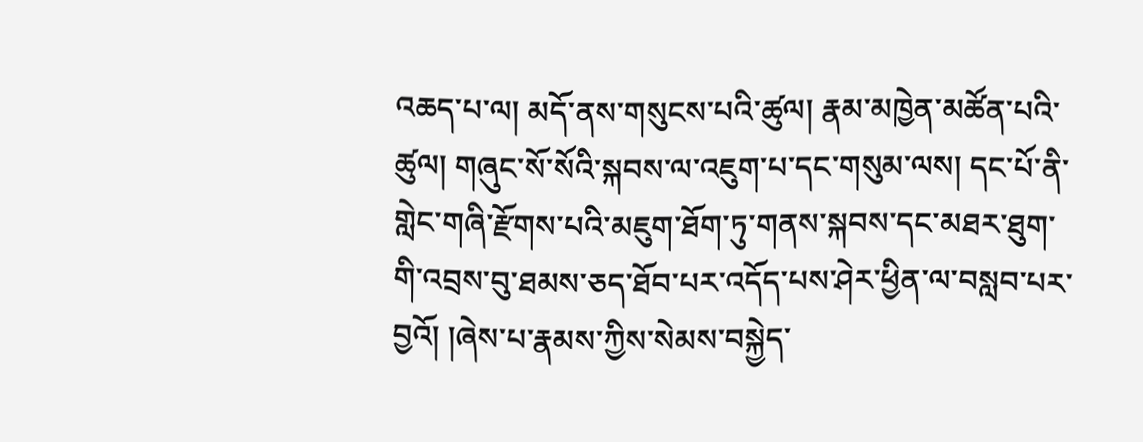འཆད་པ་ལ། མདོ་ནས་གསུངས་པའི་ཚུལ། རྣམ་མཁྱེན་མཚོན་པའི་ཚུལ། གཞུང་སོ་སོའི་སྐབས་ལ་འཇུག་པ་དང་གསུམ་ལས། དང་པོ་ནི་གླེང་གཞི་རྫོགས་པའི་མཇུག་ཐོག་ཏུ་གནས་སྐབས་དང་མཐར་ཐུག་གི་འབྲས་བུ་ཐམས་ཅད་ཐོབ་པར་འདོད་པས་ཤེར་ཕྱིན་ལ་བསླབ་པར་བྱའོ། །ཞེས་པ་རྣམས་ཀྱིས་སེམས་བསྐྱེད་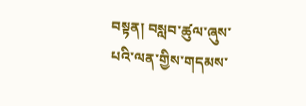བསྟན། བསླབ་ཚུལ་ཞུས་པའི་ལན་གྱིས་གདམས་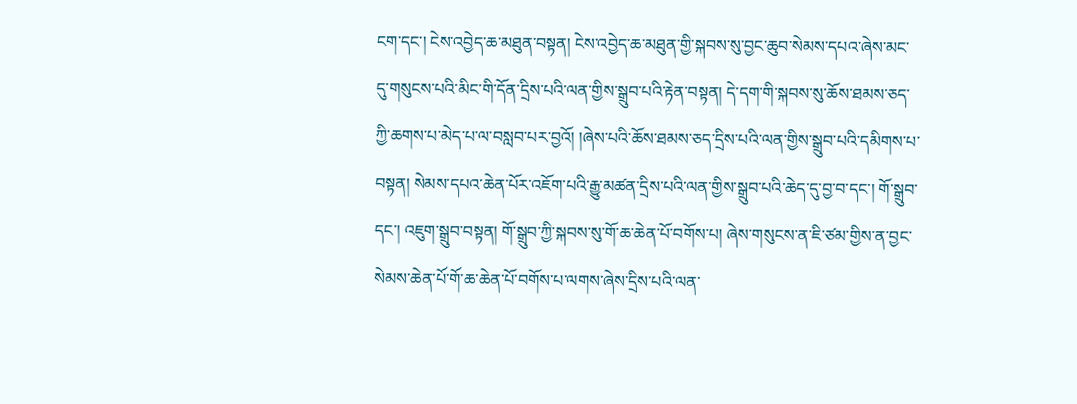ངག་དང་། ངེས་འབྱེད་ཆ་མཐུན་བསྟན། ངེས་འབྱེད་ཆ་མཐུན་གྱི་སྐབས་སུ་བྱང་ཆུབ་སེམས་དཔའ་ཞེས་མང་དུ་གསུངས་པའི་མིང་གི་དོན་དྲིས་པའི་ལན་གྱིས་སྒྲུབ་པའི་རྟེན་བསྟན། དེ་དག་གི་སྐབས་སུ་ཆོས་ཐམས་ཅད་ཀྱི་ཆགས་པ་མེད་པ་ལ་བསླབ་པར་བྱའོ། །ཞེས་པའི་ཆོས་ཐམས་ཅད་དྲིས་པའི་ལན་གྱིས་སྒྲུབ་པའི་དམིགས་པ་བསྟན། སེམས་དཔའ་ཆེན་པོར་འཇོག་པའི་རྒྱུ་མཚན་དྲིས་པའི་ལན་གྱིས་སྒྲུབ་པའི་ཆེད་དུ་བྱ་བ་དང་། གོ་སྒྲུབ་དང་། འཇུག་སྒྲུབ་བསྟན། གོ་སྒྲུབ་ཀྱི་སྐབས་སུ་གོ་ཆ་ཆེན་པོ་བགོས་པ། ཞེས་གསུངས་ན་ཇི་ཙམ་གྱིས་ན་བྱང་སེམས་ཆེན་པོ་གོ་ཆ་ཆེན་པོ་བགོས་པ་ལགས་ཞེས་དྲིས་པའི་ལན་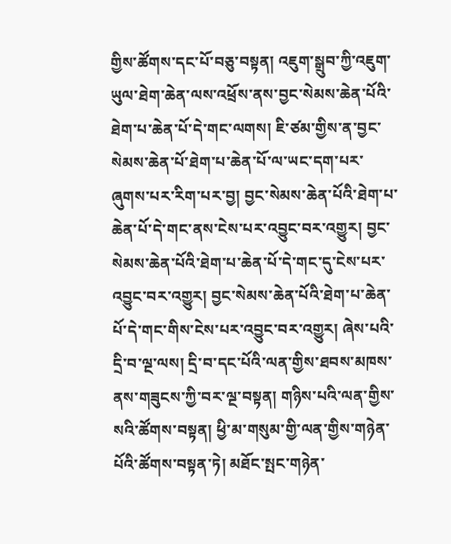གྱིས་ཚོགས་དང་པོ་བཅུ་བསྟན། འཇུག་སྒྲུབ་ཀྱི་འཇུག་ཡུལ་ཐེག་ཆེན་ལས་འཕྲོས་ནས་བྱང་སེམས་ཆེན་པོའི་ཐེག་པ་ཆེན་པོ་དེ་གང་ལགས། ཇི་ཙམ་གྱིས་ན་བྱང་སེམས་ཆེན་པོ་ཐེག་པ་ཆེན་པོ་ལ་ཡང་དག་པར་ཞུགས་པར་རིག་པར་བྱ། བྱང་སེམས་ཆེན་པོའི་ཐེག་པ་ཆེན་པོ་དེ་གང་ནས་ངེས་པར་འབྱུང་བར་འགྱུར། བྱང་སེམས་ཆེན་པོའི་ཐེག་པ་ཆེན་པོ་དེ་གང་དུ་ངེས་པར་འབྱུང་བར་འགྱུར། བྱང་སེམས་ཆེན་པོའི་ཐེག་པ་ཆེན་པོ་དེ་གང་གིས་ངེས་པར་འབྱུང་བར་འགྱུར། ཞེས་པའི་དྲི་བ་ལྔ་ལས། དྲི་བ་དང་པོའི་ལན་གྱིས་ཐབས་མཁས་ནས་གཟུངས་ཀྱི་བར་ལྔ་བསྟན། གཉིས་པའི་ལན་གྱིས་སའི་ཚོགས་བསྟན། ཕྱི་མ་གསུམ་གྱི་ལན་གྱིས་གཉེན་པོའི་ཚོགས་བསྟན་ཏེ། མཐོང་སྤང་གཉེན་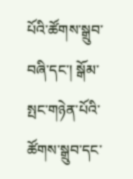པོའི་ཚོགས་སྒྲུབ་བཞི་དང་། སྒོམ་སྤང་གཉེན་པོའི་ཚོགས་སྒྲུབ་དང་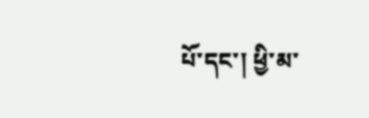པོ་དང་། ཕྱི་མ་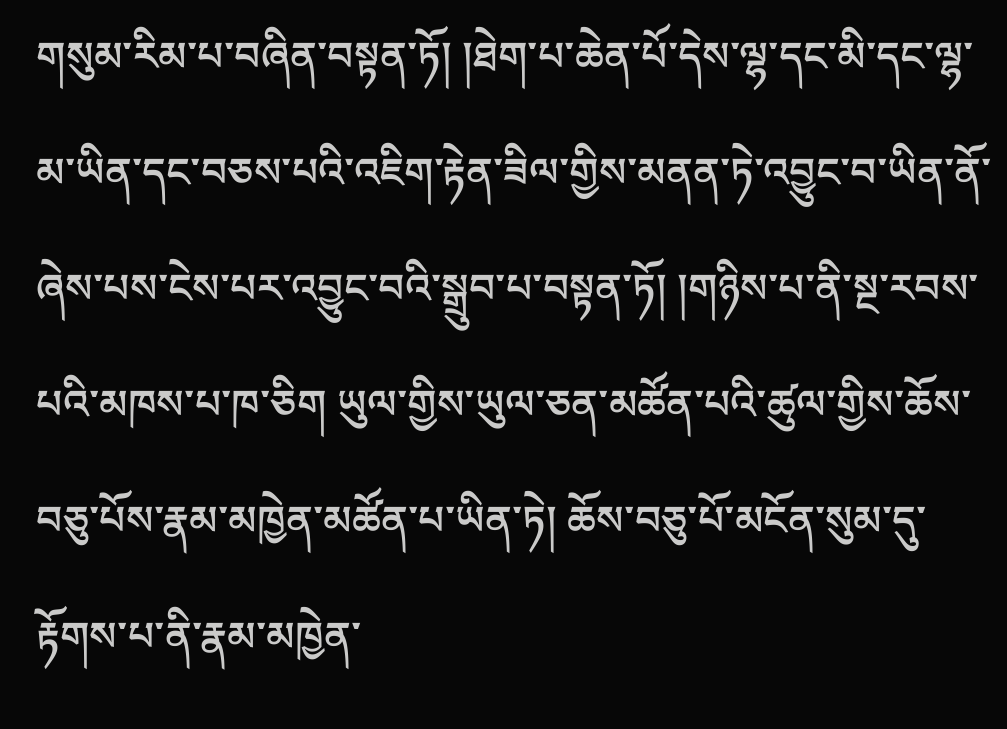གསུམ་རིམ་པ་བཞིན་བསྟན་ཏོ། །ཐེག་པ་ཆེན་པོ་དེས་ལྷ་དང་མི་དང་ལྷ་མ་ཡིན་དང་བཅས་པའི་འཇིག་རྟེན་ཟིལ་གྱིས་མནན་ཏེ་འབྱུང་བ་ཡིན་ནོ་ཞེས་པས་ངེས་པར་འབྱུང་བའི་སྒྲུབ་པ་བསྟན་ཏོ། །གཉིས་པ་ནི་སྔ་རབས་པའི་མཁས་པ་ཁ་ཅིག ཡུལ་གྱིས་ཡུལ་ཅན་མཚོན་པའི་ཚུལ་གྱིས་ཆོས་བཅུ་པོས་རྣམ་མཁྱེན་མཚོན་པ་ཡིན་ཏེ། ཆོས་བཅུ་པོ་མངོན་སུམ་དུ་རྟོགས་པ་ནི་རྣམ་མཁྱེན་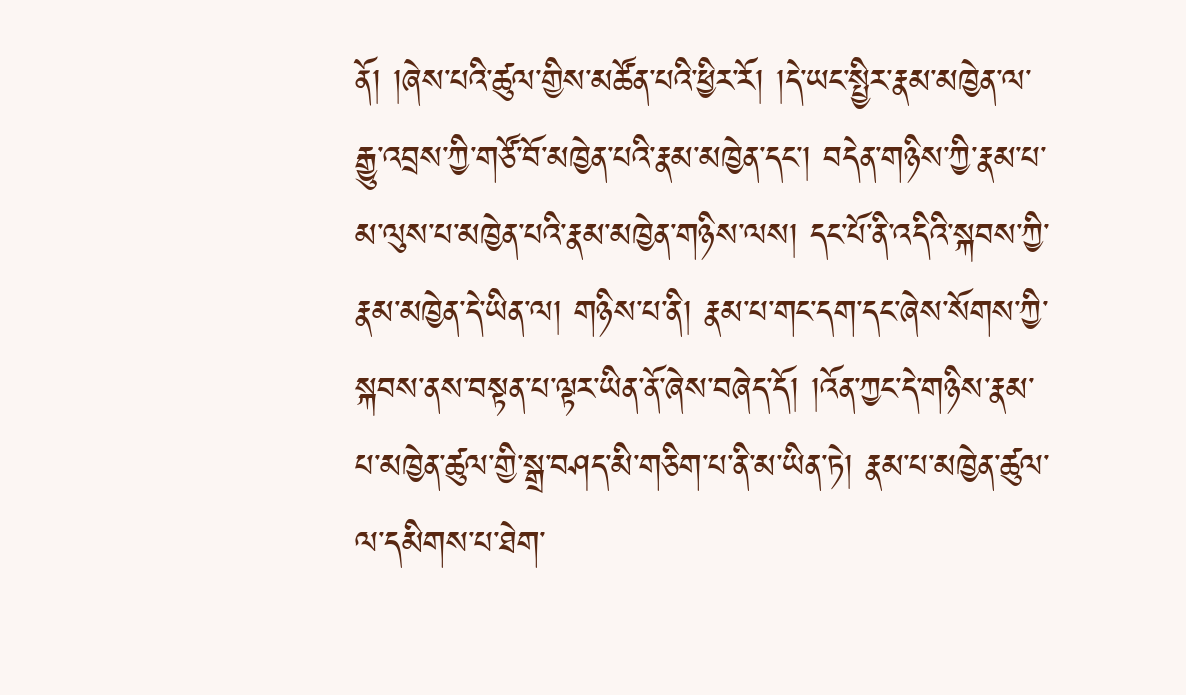ནོ། །ཞེས་པའི་ཚུལ་གྱིས་མཚོན་པའི་ཕྱིར་རོ། །དེ་ཡང་སྤྱིར་རྣམ་མཁྱེན་ལ་རྒྱུ་འབྲས་ཀྱི་གཙོ་བོ་མཁྱེན་པའི་རྣམ་མཁྱེན་དང་། བདེན་གཉིས་ཀྱི་རྣམ་པ་མ་ལུས་པ་མཁྱེན་པའི་རྣམ་མཁྱེན་གཉིས་ལས། དང་པོ་ནི་འདིའི་སྐབས་ཀྱི་རྣམ་མཁྱེན་དེ་ཡིན་ལ། གཉིས་པ་ནི། རྣམ་པ་གང་དག་དང་ཞེས་སོགས་ཀྱི་སྐབས་ནས་བསྟན་པ་ལྟར་ཡིན་ནོ་ཞེས་བཞེད་དོ། །འོན་ཀྱང་དེ་གཉིས་རྣམ་པ་མཁྱེན་ཚུལ་གྱི་སྒྲ་བཤད་མི་གཅིག་པ་ནི་མ་ཡིན་ཏེ། རྣམ་པ་མཁྱེན་ཚུལ་ལ་དམིགས་པ་ཐེག་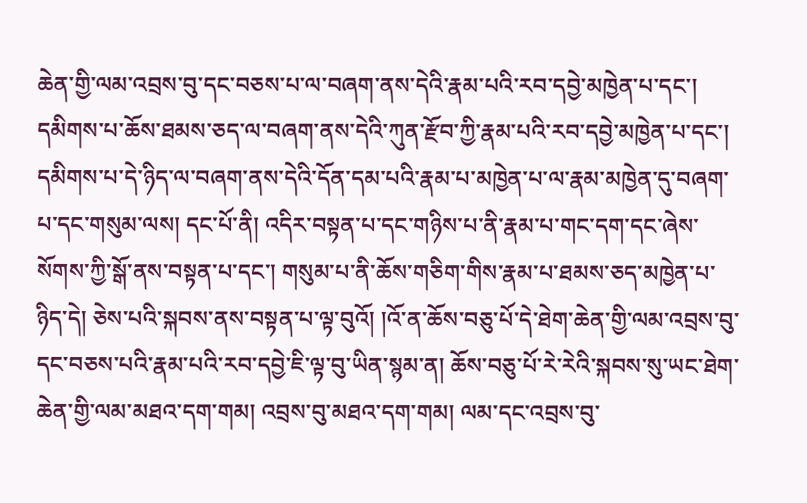ཆེན་གྱི་ལམ་འབྲས་བུ་དང་བཅས་པ་ལ་བཞག་ནས་དེའི་རྣམ་པའི་རབ་དབྱེ་མཁྱེན་པ་དང་། དམིགས་པ་ཆོས་ཐམས་ཅད་ལ་བཞག་ནས་དེའི་ཀུན་རྫོབ་ཀྱི་རྣམ་པའི་རབ་དབྱེ་མཁྱེན་པ་དང་། དམིགས་པ་དེ་ཉིད་ལ་བཞག་ནས་དེའི་དོན་དམ་པའི་རྣམ་པ་མཁྱེན་པ་ལ་རྣམ་མཁྱེན་དུ་བཞག་པ་དང་གསུམ་ལས། དང་པོ་ནི། འདིར་བསྟན་པ་དང་གཉིས་པ་ནི་རྣམ་པ་གང་དག་དང་ཞེས་སོགས་ཀྱི་སྒོ་ནས་བསྟན་པ་དང་། གསུམ་པ་ནི་ཆོས་གཅིག་གིས་རྣམ་པ་ཐམས་ཅད་མཁྱེན་པ་ཉིད་དེ། ཅེས་པའི་སྐབས་ནས་བསྟན་པ་ལྟ་བུའོ། །འོ་ན་ཆོས་བཅུ་པོ་དེ་ཐེག་ཆེན་གྱི་ལམ་འབྲས་བུ་དང་བཅས་པའི་རྣམ་པའི་རབ་དབྱེ་ཇི་ལྟ་བུ་ཡིན་སྙམ་ན། ཆོས་བཅུ་པོ་རེ་རེའི་སྐབས་སུ་ཡང་ཐེག་ཆེན་གྱི་ལམ་མཐའ་དག་གམ། འབྲས་བུ་མཐའ་དག་གམ། ལམ་དང་འབྲས་བུ་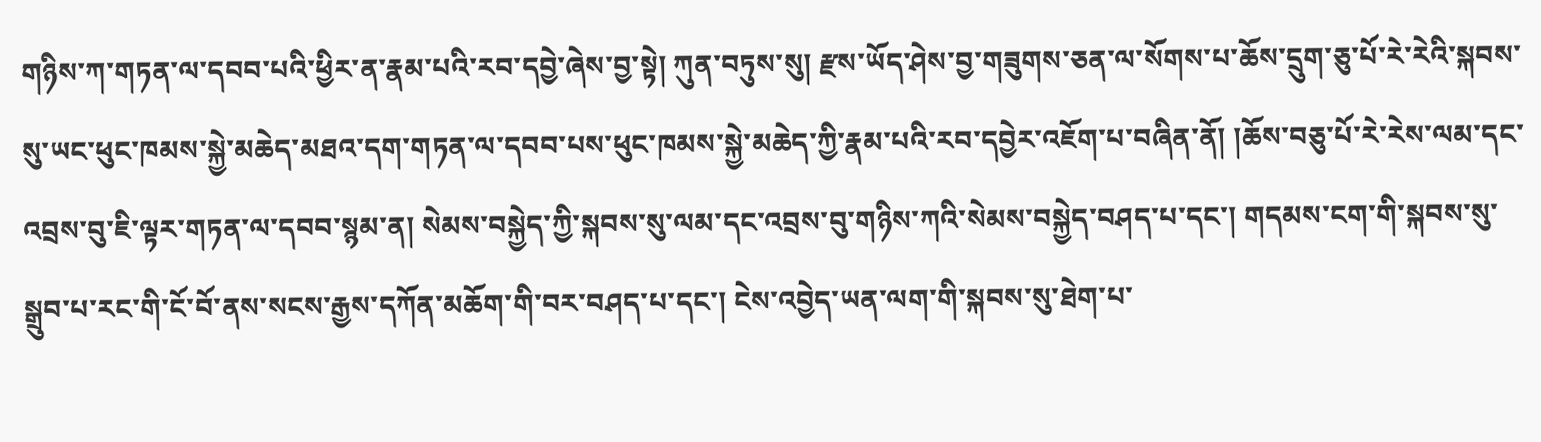གཉིས་ཀ་གཏན་ལ་དབབ་པའི་ཕྱིར་ན་རྣམ་པའི་རབ་དབྱེ་ཞེས་བྱ་སྟེ། ཀུན་བཏུས་སུ། རྫས་ཡོད་ཤེས་བྱ་གཟུགས་ཅན་ལ་སོགས་པ་ཆོས་དྲུག་ཅུ་པོ་རེ་རེའི་སྐབས་སུ་ཡང་ཕུང་ཁམས་སྐྱེ་མཆེད་མཐའ་དག་གཏན་ལ་དབབ་པས་ཕུང་ཁམས་སྐྱེ་མཆེད་ཀྱི་རྣམ་པའི་རབ་དབྱེར་འཇོག་པ་བཞིན་ནོ། །ཆོས་བཅུ་པོ་རེ་རེས་ལམ་དང་འབྲས་བུ་ཇི་ལྟར་གཏན་ལ་དབབ་སྙམ་ན། སེམས་བསྐྱེད་ཀྱི་སྐབས་སུ་ལམ་དང་འབྲས་བུ་གཉིས་ཀའི་སེམས་བསྐྱེད་བཤད་པ་དང་། གདམས་ངག་གི་སྐབས་སུ་སྒྲུབ་པ་རང་གི་ངོ་བོ་ནས་སངས་རྒྱས་དཀོན་མཆོག་གི་བར་བཤད་པ་དང་། ངེས་འབྱེད་ཡན་ལག་གི་སྐབས་སུ་ཐེག་པ་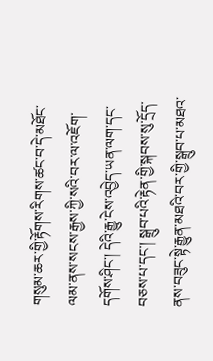གསུམ་ཆར་གྱི་རྟོགས་རིགས་ཚང་བ་དེ་མཐོང་ལམ་ནས་སངས་རྒྱས་ཀྱི་སའི་བར་ལ་འཇོག་དགོས་ཤིང་། དེའི་རྒྱུ་ངེས་འབྱེད་ཡན་ལག་དང་བཅས་པ་དང་། སྒྲུབ་པའི་རྟེན་གྱི་སྐབས་སུ་དྲོད་ནས་བཟུང་སྟེ་རྒྱུན་མཐའི་བར་གྱི་སྒྲུབ་པ་མཐའ་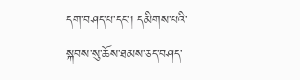དག་བཤད་པ་དང་། དམིགས་པའི་སྐབས་སུ་ཆོས་ཐམས་ཅད་བཤད་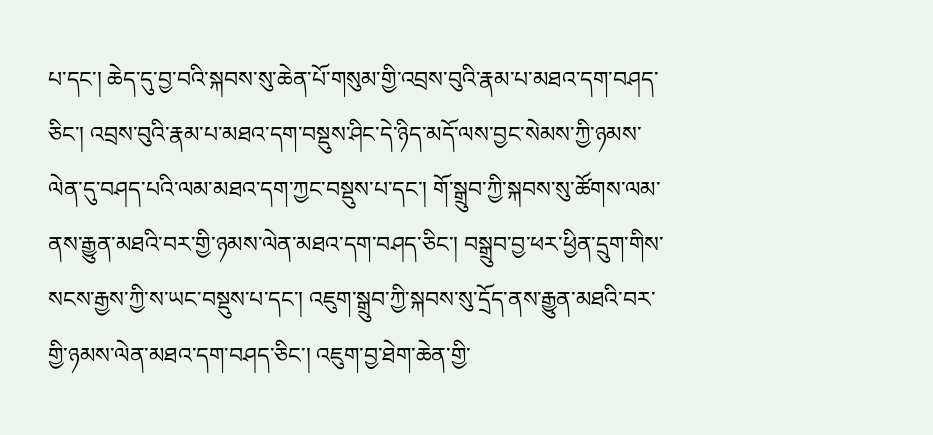པ་དང་། ཆེད་དུ་བྱ་བའི་སྐབས་སུ་ཆེན་པོ་གསུམ་གྱི་འབྲས་བུའི་རྣམ་པ་མཐའ་དག་བཤད་ཅིང་། འབྲས་བུའི་རྣམ་པ་མཐའ་དག་བསྡུས་ཤིང་དེ་ཉིད་མདོ་ལས་བྱང་སེམས་ཀྱི་ཉམས་ལེན་དུ་བཤད་པའི་ལམ་མཐའ་དག་ཀྱང་བསྡུས་པ་དང་། གོ་སྒྲུབ་ཀྱི་སྐབས་སུ་ཚོགས་ལམ་ནས་རྒྱུན་མཐའི་བར་གྱི་ཉམས་ལེན་མཐའ་དག་བཤད་ཅིང་། བསྒྲུབ་བྱ་ཕར་ཕྱིན་དྲུག་གིས་སངས་རྒྱས་ཀྱི་ས་ཡང་བསྡུས་པ་དང་། འཇུག་སྒྲུབ་ཀྱི་སྐབས་སུ་དྲོད་ནས་རྒྱུན་མཐའི་བར་གྱི་ཉམས་ལེན་མཐའ་དག་བཤད་ཅིང་། འཇུག་བྱ་ཐེག་ཆེན་གྱི་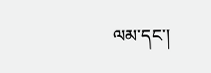ལམ་དང་།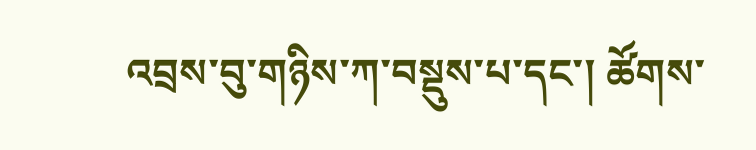འབྲས་བུ་གཉིས་ཀ་བསྡུས་པ་དང་། ཚོགས་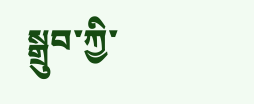སྒྲུབ་ཀྱི་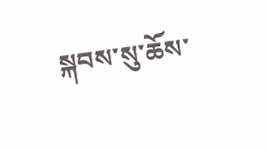སྐབས་སུ་ཆོས་